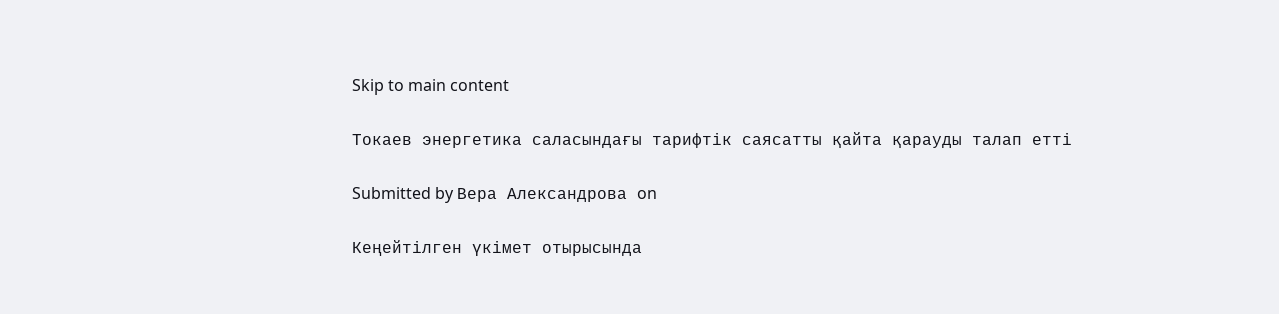Skip to main content

Токаев энергетика саласындағы тарифтік саясатты қайта қарауды талап етті

Submitted by Вера Александрова on

Кеңейтілген үкімет отырысында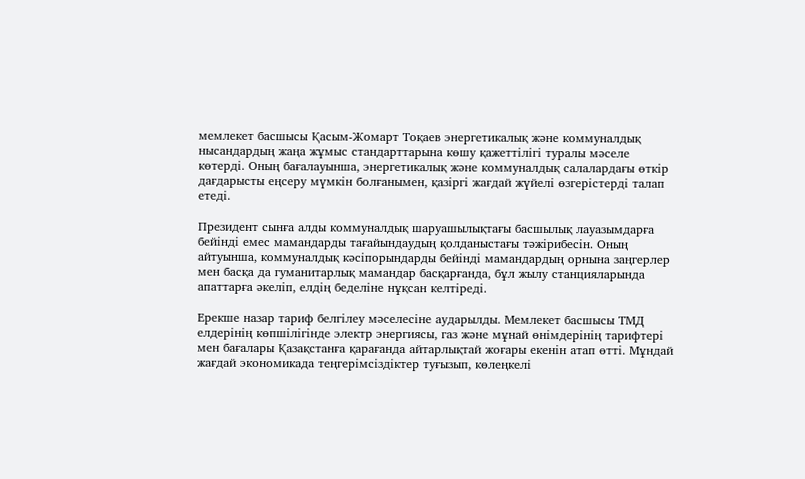мемлекет басшысы Қасым-Жомарт Тоқаев энергетикалық және коммуналдық нысандардың жаңа жұмыс стандарттарына көшу қажеттілігі туралы мәселе көтерді. Оның бағалауынша, энергетикалық және коммуналдық салалардағы өткір дағдарысты еңсеру мүмкін болғанымен, қазіргі жағдай жүйелі өзгерістерді талап етеді.

Президент сынға алды коммуналдық шаруашылықтағы басшылық лауазымдарға бейінді емес мамандарды тағайындаудың қолданыстағы тәжірибесін. Оның айтуынша, коммуналдық кәсіпорындарды бейінді мамандардың орнына заңгерлер мен басқа да гуманитарлық мамандар басқарғанда, бұл жылу станцияларында апаттарға әкеліп, елдің беделіне нұқсан келтіреді.

Ерекше назар тариф белгілеу мәселесіне аударылды. Мемлекет басшысы ТМД елдерінің көпшілігінде электр энергиясы, газ және мұнай өнімдерінің тарифтері мен бағалары Қазақстанға қарағанда айтарлықтай жоғары екенін атап өтті. Мұндай жағдай экономикада теңгерімсіздіктер туғызып, көлеңкелі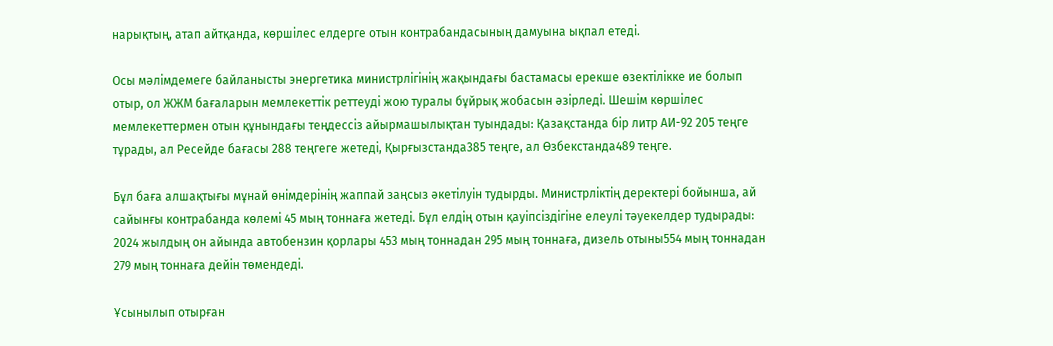нарықтың, атап айтқанда, көршілес елдерге отын контрабандасының дамуына ықпал етеді.

Осы мәлімдемеге байланысты энергетика министрлігінің жақындағы бастамасы ерекше өзектілікке ие болып отыр, ол ЖЖМ бағаларын мемлекеттік реттеуді жою туралы бұйрық жобасын әзірледі. Шешім көршілес мемлекеттермен отын құнындағы теңдессіз айырмашылықтан туындады: Қазақстанда бір литр АИ-92 205 теңге тұрады, ал Ресейде бағасы 288 теңгеге жетеді, Қырғызстанда385 теңге, ал Өзбекстанда489 теңге.

Бұл баға алшақтығы мұнай өнімдерінің жаппай заңсыз әкетілуін тудырды. Министрліктің деректері бойынша, ай сайынғы контрабанда көлемі 45 мың тоннаға жетеді. Бұл елдің отын қауіпсіздігіне елеулі тәуекелдер тудырады: 2024 жылдың он айында автобензин қорлары 453 мың тоннадан 295 мың тоннаға, дизель отыны554 мың тоннадан 279 мың тоннаға дейін төмендеді.

Ұсынылып отырған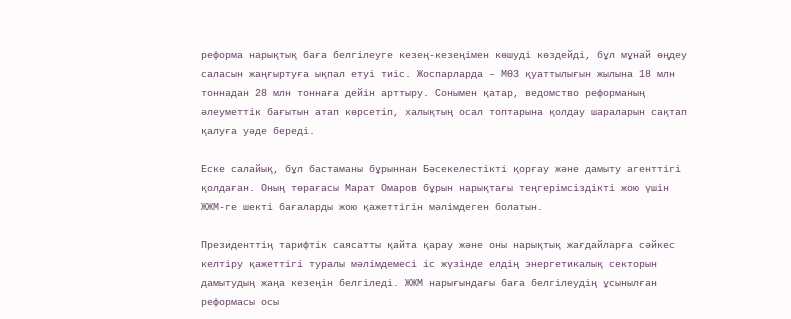реформа нарықтық баға белгілеуге кезең-кезеңімен көшуді көздейді, бұл мұнай өңдеу саласын жаңғыртуға ықпал етуі тиіс. Жоспарларда – МӨЗ қуаттылығын жылына 18 млн тоннадан 28 млн тоннаға дейін арттыру. Сонымен қатар, ведомство реформаның әлеуметтік бағытын атап көрсетіп, халықтың осал топтарына қолдау шараларын сақтап қалуға уәде береді.

Еске салайық, бұл бастаманы бұрыннан Бәсекелестікті қорғау және дамыту агенттігі қолдаған. Оның төрағасы Марат Омаров бұрын нарықтағы теңгерімсіздікті жою үшін ЖЖМ-ге шекті бағаларды жою қажеттігін мәлімдеген болатын.

Президенттің тарифтік саясатты қайта қарау және оны нарықтық жағдайларға сәйкес келтіру қажеттігі туралы мәлімдемесі іс жүзінде елдің энергетикалық секторын дамытудың жаңа кезеңін белгіледі. ЖЖМ нарығындағы баға белгілеудің ұсынылған реформасы осы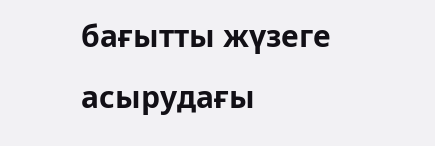бағытты жүзеге асырудағы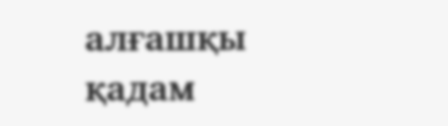алғашқы қадам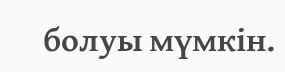болуы мүмкін.